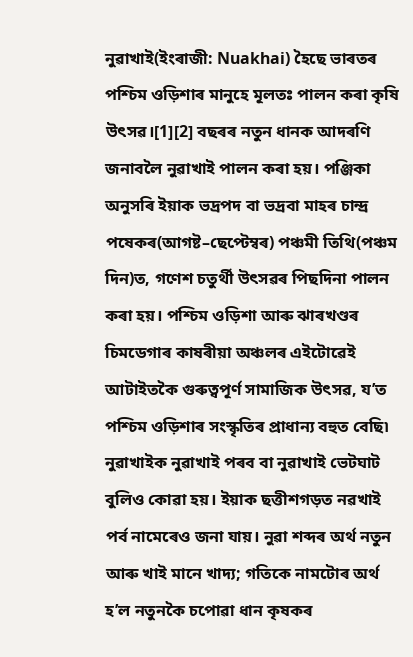নুৱাখাই(ইংৰাজী: Nuakhai) হৈছে ভাৰতৰ পশ্চিম ওড়িশাৰ মানুহে মূলতঃ পালন কৰা কৃষি উৎসৱ।[1][2] বছৰৰ নতুন ধানক আদৰণি জনাবলৈ নুৱাখাই পালন কৰা হয়। পঞ্জিকা অনুসৰি ইয়াক ভদ্ৰপদ বা ভদ্ৰবা মাহৰ চান্দ্ৰ পষেকৰ(আগষ্ট–ছেপ্টেম্বৰ) পঞ্চমী তিথি(পঞ্চম দিন)ত, গণেশ চতুৰ্থী উৎসৱৰ পিছদিনা পালন কৰা হয়। পশ্চিম ওড়িশা আৰু ঝাৰখণ্ডৰ চিমডেগাৰ কাষৰীয়া অঞ্চলৰ এইটোৱেই আটাইতকৈ গুৰুত্বপূৰ্ণ সামাজিক উৎসৱ, য’ত পশ্চিম ওড়িশাৰ সংস্কৃতিৰ প্ৰাধান্য বহুত বেছি৷
নুৱাখাইক নুৱাখাই পৰব বা নুৱাখাই ভেটঘাট বুলিও কোৱা হয়। ইয়াক ছত্তীশগড়ত নৱখাই পৰ্ব নামেৰেও জনা যায়। নুৱা শব্দৰ অৰ্থ নতুন আৰু খাই মানে খাদ্য; গতিকে নামটোৰ অৰ্থ হ’ল নতুনকৈ চপোৱা ধান কৃষকৰ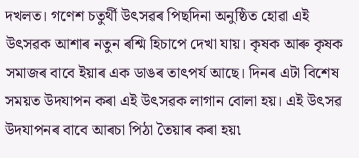দখলত। গণেশ চতুৰ্থী উৎসৱৰ পিছদিনা অনুষ্ঠিত হোৱা এই উৎসৱক আশাৰ নতুন ৰশ্মি হিচাপে দেখা যায়। কৃষক আৰু কৃষক সমাজৰ বাবে ইয়াৰ এক ডাঙৰ তাৎপৰ্য আছে। দিনৰ এটা বিশেষ সময়ত উদযাপন কৰা এই উৎসৱক লাগান বোলা হয়। এই উৎসৱ উদযাপনৰ বাবে আৰচা পিঠা তৈয়াৰ কৰা হয়৷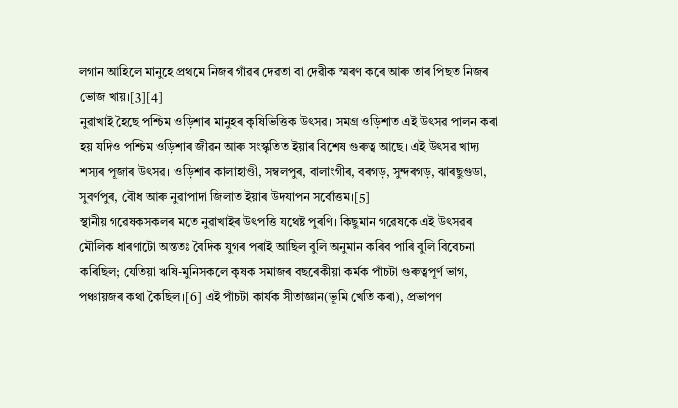লগান আহিলে মানুহে প্ৰথমে নিজৰ গাঁৱৰ দেৱতা বা দেৱীক স্মৰণ কৰে আৰু তাৰ পিছত নিজৰ ভোজ খায়।[3][4]
নুৱাখাই হৈছে পশ্চিম ওড়িশাৰ মানুহৰ কৃষিভিত্তিক উৎসৱ। সমগ্ৰ ওড়িশাত এই উৎসৱ পালন কৰা হয় যদিও পশ্চিম ওড়িশাৰ জীৱন আৰু সংস্কৃতিত ইয়াৰ বিশেষ গুৰুত্ব আছে। এই উৎসৱ খাদ্য শস্যৰ পূজাৰ উৎসৱ। ওড়িশাৰ কালাহাণ্ডী, সম্বলপুৰ, বালাংগীৰ, বৰগড়, সুন্দৰগড়, ঝাৰছুগুডা, সুবৰ্ণপুৰ, বৌধ আৰু নুৱাপাদা জিলাত ইয়াৰ উদযাপন সৰ্বোত্তম।[5]
স্থানীয় গৱেষকসকলৰ মতে নুৱাখাইৰ উৎপত্তি যথেষ্ট পুৰণি। কিছুমান গৱেষকে এই উৎসৱৰ মৌলিক ধাৰণাটো অন্ততঃ বৈদিক যুগৰ পৰাই আছিল বুলি অনুমান কৰিব পাৰি বুলি বিবেচনা কৰিছিল; যেতিয়া ঋষি-মুনিসকলে কৃষক সমাজৰ বছৰেকীয়া কৰ্মক পাঁচটা গুৰুত্বপূৰ্ণ ভাগ, পঞ্চায়জৰ কথা কৈছিল।[6] এই পাঁচটা কাৰ্যক সীতাজ্ঞান(ভূমি খেতি কৰা), প্ৰভাপণ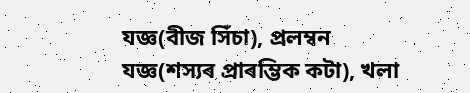যজ্ঞ(বীজ সিঁচা), প্ৰলম্বন যজ্ঞ(শস্যৰ প্ৰাৰম্ভিক কটা), খলা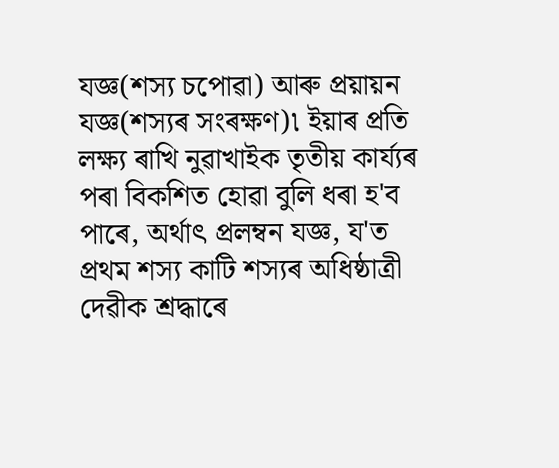যজ্ঞ(শস্য চপোৱা) আৰু প্ৰয়ায়ন যজ্ঞ(শস্যৰ সংৰক্ষণ)৷ ইয়াৰ প্ৰতি লক্ষ্য ৰাখি নুৱাখাইক তৃতীয় কাৰ্য্যৰ পৰা বিকশিত হোৱা বুলি ধৰা হ'ব পাৰে, অৰ্থাৎ প্ৰলম্বন যজ্ঞ, য'ত প্ৰথম শস্য কাটি শস্যৰ অধিষ্ঠাত্ৰী দেৱীক শ্ৰদ্ধাৰে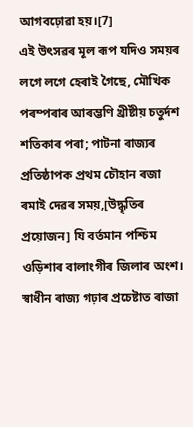আগবঢ়োৱা হয়।[7]
এই উৎসৱৰ মূল ৰূপ যদিও সময়ৰ লগে লগে হেৰাই গৈছে, মৌখিক পৰম্পৰাৰ আৰম্ভণি খ্ৰীষ্টীয় চতুৰ্দশ শতিকাৰ পৰা; পাটনা ৰাজ্যৰ প্ৰতিষ্ঠাপক প্ৰথম চৌহান ৰজা ৰমাই দেৱৰ সময়,[উদ্ধৃতিৰ প্ৰয়োজন] যি বৰ্তমান পশ্চিম ওড়িশাৰ বালাংগীৰ জিলাৰ অংশ। স্বাধীন ৰাজ্য গঢ়াৰ প্ৰচেষ্টাত ৰাজা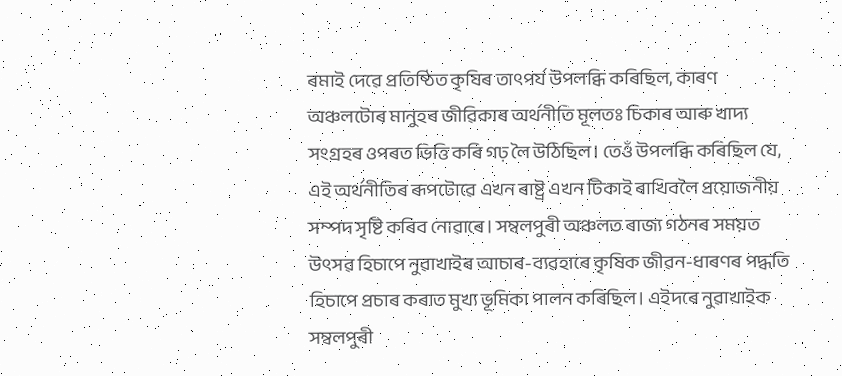ৰমাই দেৱে প্ৰতিষ্ঠিত কৃষিৰ তাৎপৰ্য উপলব্ধি কৰিছিল, কাৰণ অঞ্চলটোৰ মানুহৰ জীৱিকাৰ অৰ্থনীতি মূলতঃ চিকাৰ আৰু খাদ্য সংগ্ৰহৰ ওপৰত ভিত্তি কৰি গঢ় লৈ উঠিছিল। তেওঁ উপলব্ধি কৰিছিল যে, এই অৰ্থনীতিৰ ৰূপটোৱে এখন ৰাষ্ট্ৰ এখন টিকাই ৰাখিবলৈ প্ৰয়োজনীয় সম্পদ সৃষ্টি কৰিব নোৱাৰে। সম্বলপুৰী অঞ্চলত ৰাজ্য গঠনৰ সময়ত উৎসৱ হিচাপে নুৱাখাইৰ আচাৰ-ব্যৱহাৰে কৃষিক জীৱন-ধাৰণৰ পদ্ধতি হিচাপে প্ৰচাৰ কৰাত মুখ্য ভূমিকা পালন কৰিছিল। এইদৰে নুৱাখাইক সম্বলপুৰী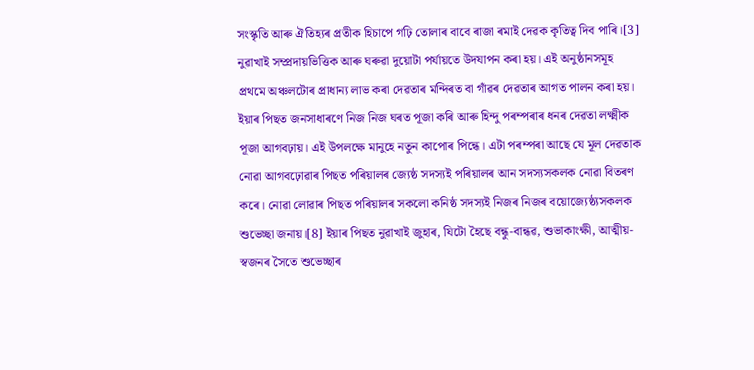সংস্কৃতি আৰু ঐতিহ্যৰ প্ৰতীক হিচাপে গঢ়ি তোলাৰ বাবে ৰাজা ৰমাই দেৱক কৃতিত্ব দিব পাৰি।[3]
নুৱাখাই সম্প্ৰদায়ভিত্তিক আৰু ঘৰুৱা দুয়োটা পৰ্যায়তে উদযাপন কৰা হয়। এই অনুষ্ঠানসমূহ প্ৰথমে অঞ্চলটোৰ প্ৰাধান্য লাভ কৰা দেৱতাৰ মন্দিৰত বা গাঁৱৰ দেৱতাৰ আগত পালন কৰা হয়। ইয়াৰ পিছত জনসাধাৰণে নিজ নিজ ঘৰত পূজা কৰি আৰু হিন্দু পৰম্পৰাৰ ধনৰ দেৱতা লক্ষ্মীক পূজা আগবঢ়ায়। এই উপলক্ষে মানুহে নতুন কাপোৰ পিন্ধে। এটা পৰম্পৰা আছে যে মূল দেৱতাক নোৱা আগবঢ়োৱাৰ পিছত পৰিয়ালৰ জ্যেষ্ঠ সদস্যই পৰিয়ালৰ আন সদস্যসকলক নোৱা বিতৰণ কৰে। নোৱা লোৱাৰ পিছত পৰিয়ালৰ সকলো কনিষ্ঠ সদস্যই নিজৰ নিজৰ বয়োজ্যেষ্ঠ্যসকলক শুভেচ্ছা জনায়।[8] ইয়াৰ পিছত নুৱাখাই জুহাৰ, যিটো হৈছে বন্ধু-বান্ধৱ, শুভাকাংক্ষী, আত্মীয়-স্বজনৰ সৈতে শুভেচ্ছাৰ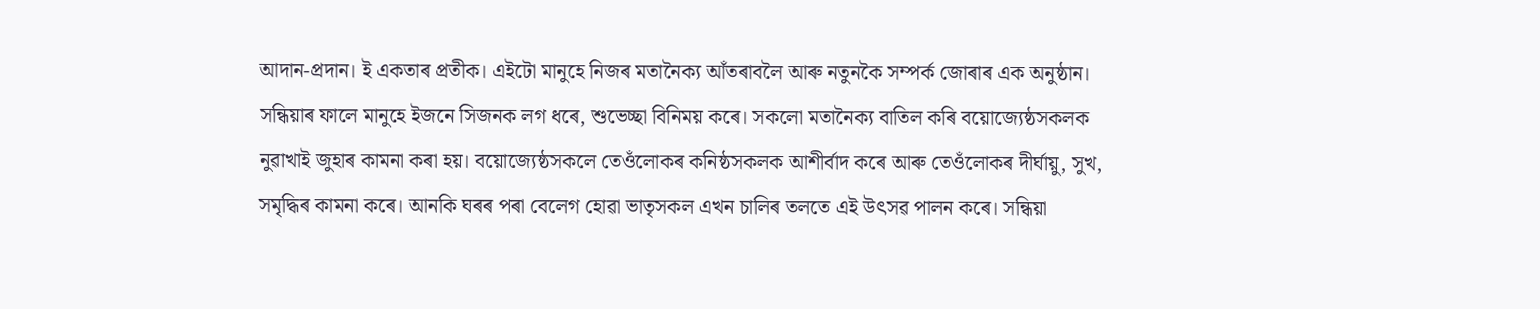আদান-প্ৰদান। ই একতাৰ প্ৰতীক। এইটো মানুহে নিজৰ মতানৈক্য আঁতৰাবলৈ আৰু নতুনকৈ সম্পৰ্ক জোৰাৰ এক অনুষ্ঠান। সন্ধিয়াৰ ফালে মানুহে ইজনে সিজনক লগ ধৰে, শুভেচ্ছা বিনিময় কৰে। সকলো মতানৈক্য বাতিল কৰি বয়োজ্যেষ্ঠসকলক নুৱাখাই জুহাৰ কামনা কৰা হয়। বয়োজ্যেষ্ঠসকলে তেওঁলোকৰ কনিষ্ঠসকলক আশীৰ্বাদ কৰে আৰু তেওঁলোকৰ দীৰ্ঘায়ু, সুখ, সমৃদ্ধিৰ কামনা কৰে। আনকি ঘৰৰ পৰা বেলেগ হোৱা ভাতৃসকল এখন চালিৰ তলতে এই উৎসৱ পালন কৰে। সন্ধিয়া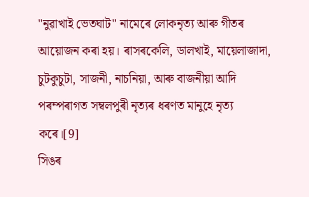"নুৱাখাই ভেতঘাট" নামেৰে লোকনৃত্য আৰু গীতৰ আয়োজন কৰা হয়। ৰাসৰকেলি, ডালখাই, মায়েলাজাদা, চুটকুচুটা, সাজনী, নাচনিয়া, আৰু বাজনীয়া আদি পৰম্পৰাগত সম্বলপুৰী নৃত্যৰ ধৰণত মানুহে নৃত্য কৰে।[9]
সিঙৰ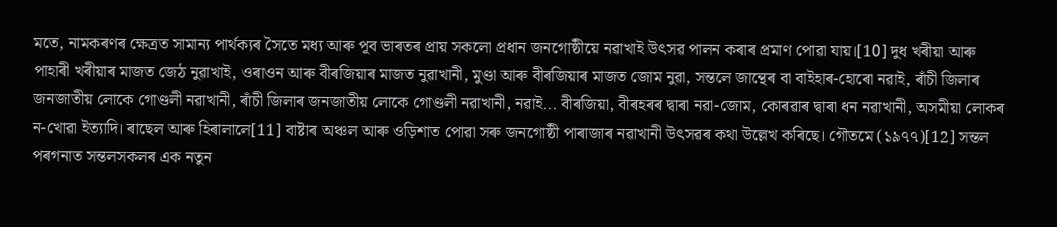মতে, নামকৰণৰ ক্ষেত্ৰত সামান্য পাৰ্থক্যৰ সৈতে মধ্য আৰু পূব ভাৰতৰ প্ৰায় সকলো প্ৰধান জনগোষ্ঠীয়ে নৱাখাই উৎসৱ পালন কৰাৰ প্ৰমাণ পোৱা যায়।[10] দুধ খৰীয়া আৰু পাহাৰী খৰীয়াৰ মাজত জেঠ নুৱাখাই, ওৰাওন আৰু বীৰজিয়াৰ মাজত নুৱাখানী, মুণ্ডা আৰু বীৰজিয়াৰ মাজত জোম নুৱা, সন্তলে জান্থেৰ বা বাইহাৰ-হোৰো নৱাই, ৰাঁচী জিলাৰ জনজাতীয় লোকে গোণ্ডলী নৱাখানী, ৰাঁচী জিলাৰ জনজাতীয় লোকে গোণ্ডলী নৱাখানী, নৱাই... বীৰজিয়া, বীৰহৰৰ দ্বাৰা নৱা-জোম, কোৰৱাৰ দ্বাৰা ধন নৱাখানী, অসমীয়া লোকৰ ন-খোৱা ইত্যাদি। ৰাছেল আৰু হিৰালালে[11] বাষ্টাৰ অঞ্চল আৰু ওড়িশাত পোৱা সৰু জনগোষ্ঠী পাৰাজাৰ নৱাখানী উৎসৱৰ কথা উল্লেখ কৰিছে। গৌতমে (১৯৭৭)[12] সন্তল পৰগনাত সন্তলসকলৰ এক নতুন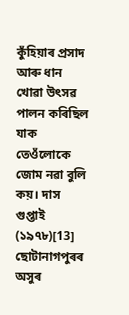কুঁহিয়াৰ প্ৰসাদ আৰু ধান খোৱা উৎসৱ পালন কৰিছিল যাক তেওঁলোকে জোম নৱা বুলি কয়। দাস গুপ্তাই (১৯৭৮)[13] ছোটানাগপুৰৰ অসুৰ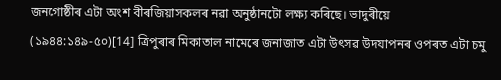জনগোষ্ঠীৰ এটা অংশ বীৰজিয়াসকলৰ নৱা অনুষ্ঠানটো লক্ষ্য কৰিছে। ভাদুৰীয়ে (১৯৪৪:১৪৯-৫০)[14] ত্ৰিপুৰাৰ মিকাতাল নামেৰে জনাজাত এটা উৎসৱ উদযাপনৰ ওপৰত এটা চমু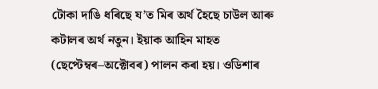টোকা দাঙি ধৰিছে য’ত মিৰ অৰ্থ হৈছে চাউল আৰু কটালৰ অৰ্থ নতুন। ইয়াক আহিন মাহত (ছেপ্টেম্বৰ–অক্টোবৰ) পালন কৰা হয়। ওডিশাৰ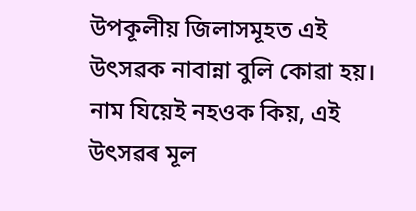উপকূলীয় জিলাসমূহত এই উৎসৱক নাবান্না বুলি কোৱা হয়। নাম যিয়েই নহওক কিয়, এই উৎসৱৰ মূল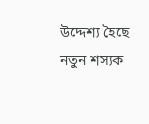উদ্দেশ্য হৈছে নতুন শস্যক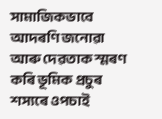সামাজিকভাবে আদৰণি জনোৱা আৰু দেৱতাক স্মৰণ কৰি ভূমিক প্ৰচুৰ শস্যৰে ওপচাই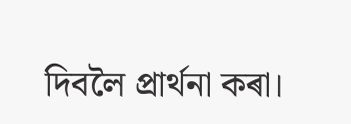দিবলৈ প্ৰাৰ্থনা কৰা।